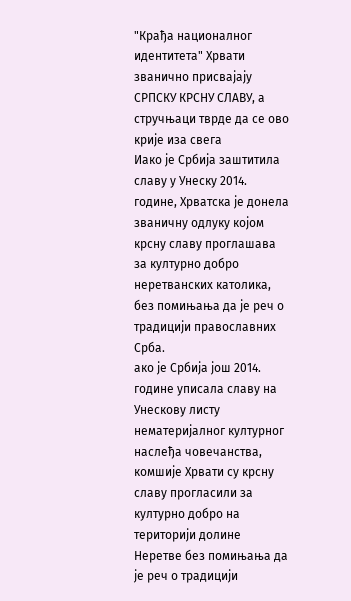"Крађа националног идентитета" Хрвати званично присвајају СРПСКУ КРСНУ СЛАВУ, а стручњаци тврде да се ово крије иза свега
Иако је Србија заштитила славу у Унеску 2014. године, Хрватска је донела званичну одлуку којом крсну славу проглашава за културно добро неретванских католика, без помињања да је реч о традицији православних Срба.
ако је Србија још 2014. године уписала славу на Унескову листу нематеријалног културног наслеђа човечанства, комшије Хрвати су крсну славу прогласили за културно добро на територији долине Неретве без помињања да је реч о традицији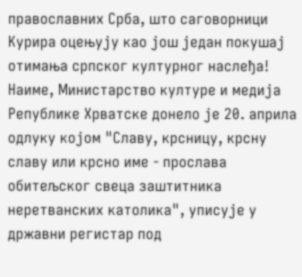православних Срба, што саговорници Курира оцењују као још један покушај отимања српског културног наслеђа!
Наиме, Министарство културе и медија Републике Хрватске донело је 20. априла одлуку којом "Славу, крсницу, крсну славу или крсно име - прослава обитељског свеца заштитника неретванских католика", уписује у државни регистар под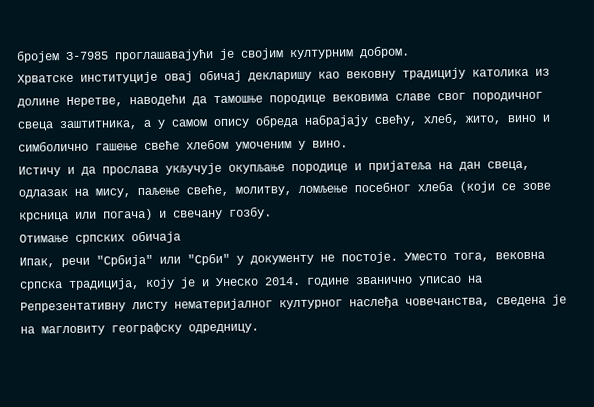бројем З-7985 проглашавајући је својим културним добром.
Хрватске институције овај обичај декларишу као вековну традицију католика из долине Неретве, наводећи да тамошње породице вековима славе свог породичног свеца заштитника, а у самом опису обреда набрајају свећу, хлеб, жито, вино и симболично гашење свеће хлебом умоченим у вино.
Истичу и да прослава укључује окупљање породице и пријатеља на дан свеца, одлазак на мису, паљење свеће, молитву, ломљење посебног хлеба (који се зове крсница или погача) и свечану гозбу.
Отимање српских обичаја
Ипак, речи "Србија" или "Срби" у документу не постоје. Уместо тога, вековна српска традиција, коју је и Унеско 2014. године званично уписао на Репрезентативну листу нематеријалног културног наслеђа човечанства, сведена је на магловиту географску одредницу.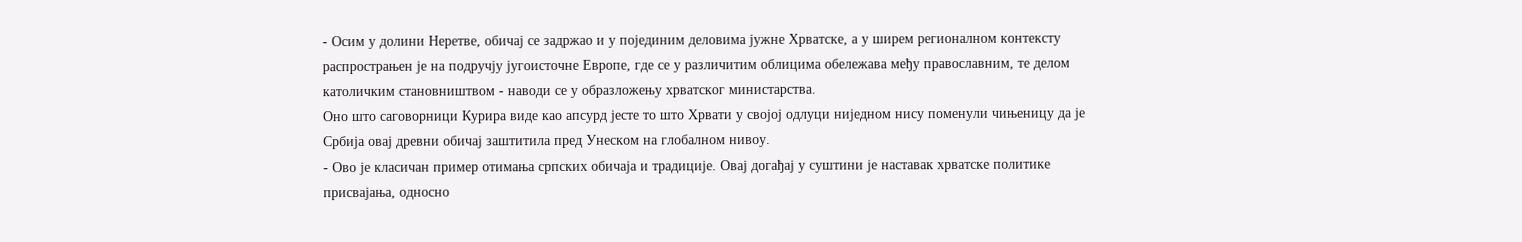- Осим у долини Неретве, обичај се задржао и у појединим деловима јужне Хрватске, а у ширем регионалном контексту распрострањен је на подручју југоисточне Европе, где се у различитим облицима обележава међу православним, те делом католичким становништвом - наводи се у образложењу хрватског министарства.
Оно што саговорници Курира виде као апсурд јесте то што Хрвати у својој одлуци ниједном нису поменули чињеницу да је Србија овај древни обичај заштитила пред Унеском на глобалном нивоу.
- Ово је класичан пример отимања српских обичаја и традиције. Овај догађај у суштини је наставак хрватске политике присвајања, односно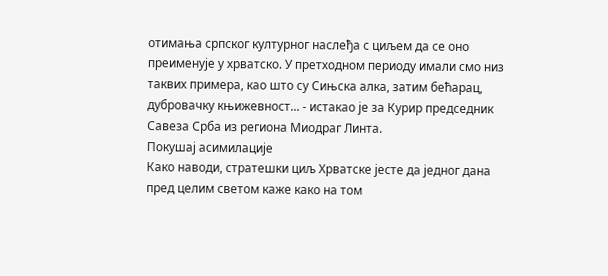отимања српског културног наслеђа с циљем да се оно преименује у хрватско. У претходном периоду имали смо низ таквих примера, као што су Сињска алка, затим бећарац, дубровачку књижевност... - истакао је за Курир председник Савеза Срба из региона Миодраг Линта.
Покушај асимилације
Како наводи, стратешки циљ Хрватске јесте да једног дана пред целим светом каже како на том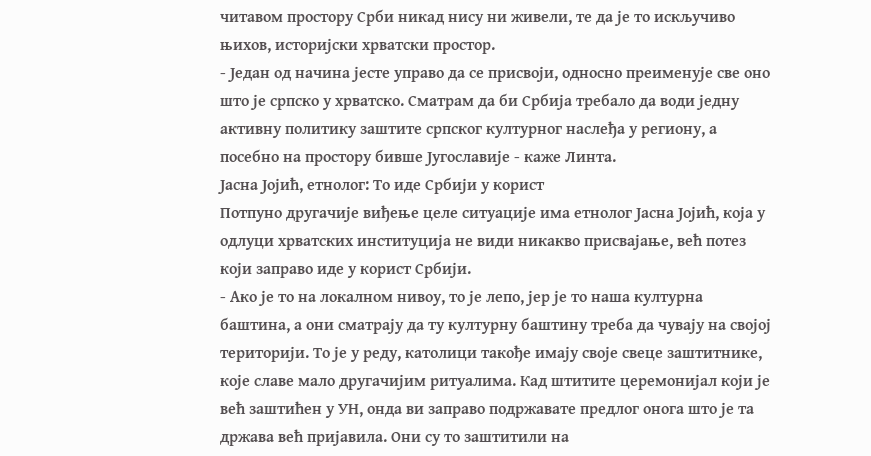читавом простору Срби никад нису ни живели, те да је то искључиво њихов, историјски хрватски простор.
- Један од начина јесте управо да се присвоји, односно преименује све оно што је српско у хрватско. Сматрам да би Србија требало да води једну активну политику заштите српског културног наслеђа у региону, а посебно на простору бивше Југославије - каже Линта.
Јасна Јојић, етнолог: То иде Србији у корист
Потпуно другачије виђење целе ситуације има етнолог Јасна Јојић, која у одлуци хрватских институција не види никакво присвајање, већ потез који заправо иде у корист Србији.
- Ако је то на локалном нивоу, то је лепо, јер је то наша културна баштина, а они сматрају да ту културну баштину треба да чувају на својој територији. То је у реду, католици такође имају своје свеце заштитнике, које славе мало другачијим ритуалима. Кад штитите церемонијал који је већ заштићен у УН, онда ви заправо подржавате предлог онога што је та држава већ пријавила. Они су то заштитили на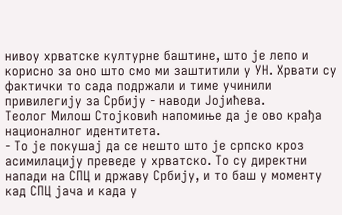нивоу хрватске културне баштине, што је лепо и корисно за оно што смо ми заштитили у УН. Хрвати су фактички то сада подржали и тиме учинили привилегију за Србију - наводи Јојићева.
Теолог Милош Стојковић напомиње да је ово крађа националног идентитета.
- То је покушај да се нешто што је српско кроз асимилацију преведе у хрватско. То су директни напади на СПЦ и државу Србију, и то баш у моменту кад СПЦ јача и када у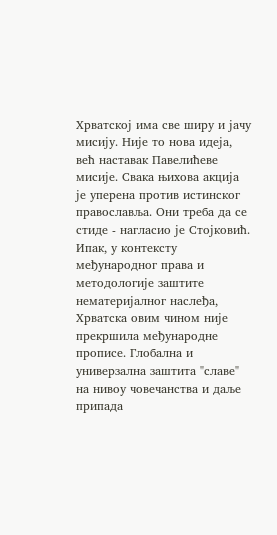Хрватској има све ширу и јачу мисију. Није то нова идеја, већ наставак Павелићеве мисије. Свака њихова акција је уперена против истинског православља. Они треба да се стиде - нагласио је Стојковић.
Ипак, у контексту међународног права и методологије заштите нематеријалног наслеђа, Хрватска овим чином није прекршила међународне прописе. Глобална и универзална заштита "славе" на нивоу човечанства и даље припада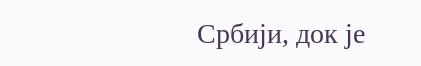Србији, док је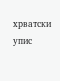хрватски упис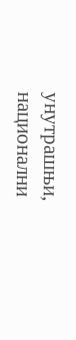унутрашњи, национални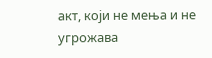акт, који не мења и не угрожава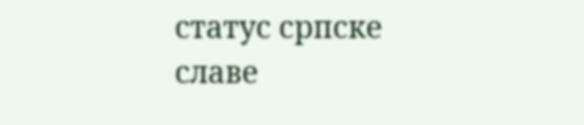статус српске славе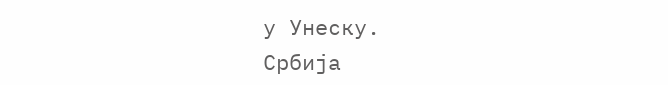у Унеску.
Србија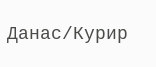Данас/Курир